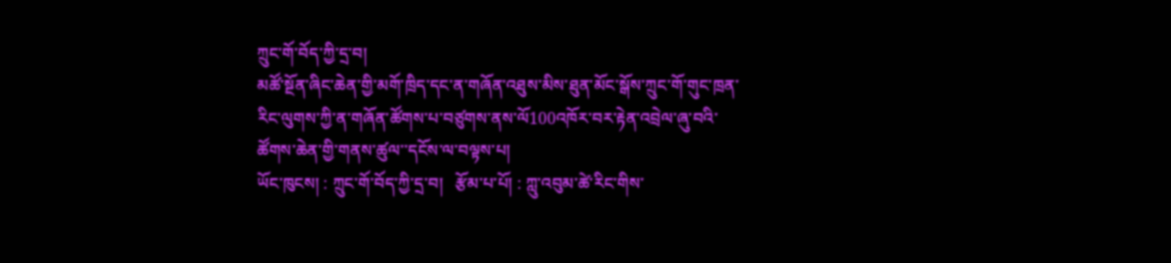ཀྲུང་གོ་བོད་ཀྱི་དྲ་བ།
མཚོ་སྔོན་ཞིང་ཆེན་གྱི་མགོ་ཁྲིད་དང་ན་གཞོན་འཐུས་མིས་ཐུན་མོང་སྒོས་ཀྲུང་གོ་གུང་ཁྲན་རིང་ལུགས་ཀྱི་ན་གཞོན་ཚོགས་པ་བཙུགས་ནས་ལོ100འཁོར་བར་རྟེན་འབྲེལ་ཞུ་བའི་ཚོགས་ཆེན་གྱི་གནས་ཚུལ་་དངོས་ལ་བལྟས་པ།
ཡོང་ཁུངས། : ཀྲུང་གོ་བོད་ཀྱི་དྲ་བ།   རྩོམ་པ་པོ། : ཀླུ་འབུམ་ཚེ་རིང་གིས་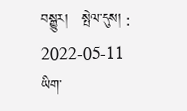བསྒྱུར།   སྤེལ་དུས། : 2022-05-11
ཡིག་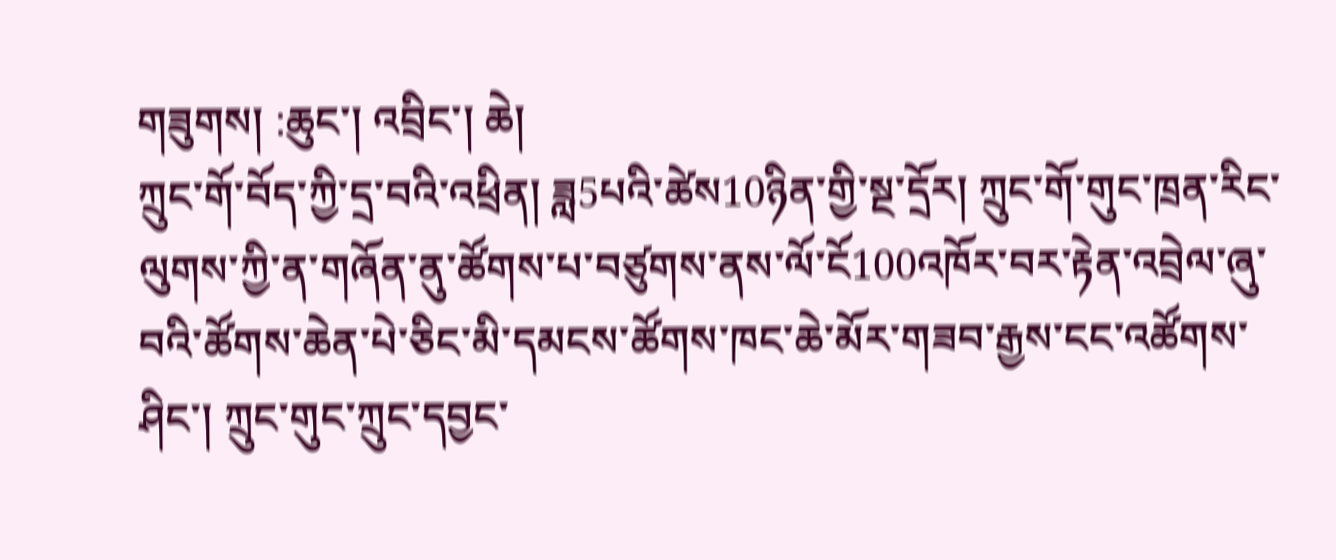གཟུགས། :ཆུང་། འབྲིང་། ཆེ།
ཀྲུང་གོ་བོད་ཀྱི་དྲ་བའི་འཕྲིན། ཟླ5པའི་ཚེས10ཉིན་གྱི་སྔ་དྲོར། ཀྲུང་གོ་གུང་ཁྲན་རིང་ལུགས་ཀྱི་ན་གཞོན་ནུ་ཚོགས་པ་བཙུགས་ནས་ལོ་ངོ100འཁོར་བར་རྟེན་འབྲེལ་ཞུ་བའི་ཚོགས་ཆེན་པེ་ཅིང་མི་དམངས་ཚོགས་ཁང་ཆེ་མོར་གཟབ་རྒྱས་ངང་འཚོགས་ཤིང་། ཀྲུང་གུང་ཀྲུང་དབྱང་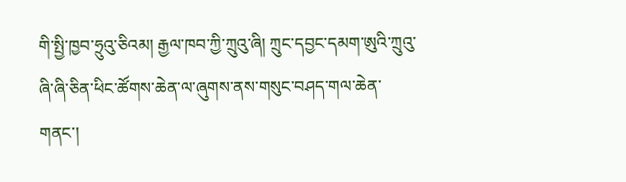གི་སྤྱི་ཁྱབ་ཧྲུའུ་ཅིའམ། རྒྱལ་ཁབ་ཀྱི་ཀྲུའུ་ཞི། ཀྲུང་དབྱང་དམག་ཨུའི་ཀྲུའུ་ཞི་ཞི་ཅིན་ཕིང་ཚོགས་ཆེན་ལ་ཞུགས་ནས་གསུང་བཤད་གལ་ཆེན་གནང་།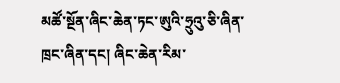མཚོ་སྔོན་ཞིང་ཆེན་ཏང་ཨུའི་ཧྲུའུ་ཅི་ཞིན་ཁྲང་ཞིན་དང། ཞིང་ཆེན་རིམ་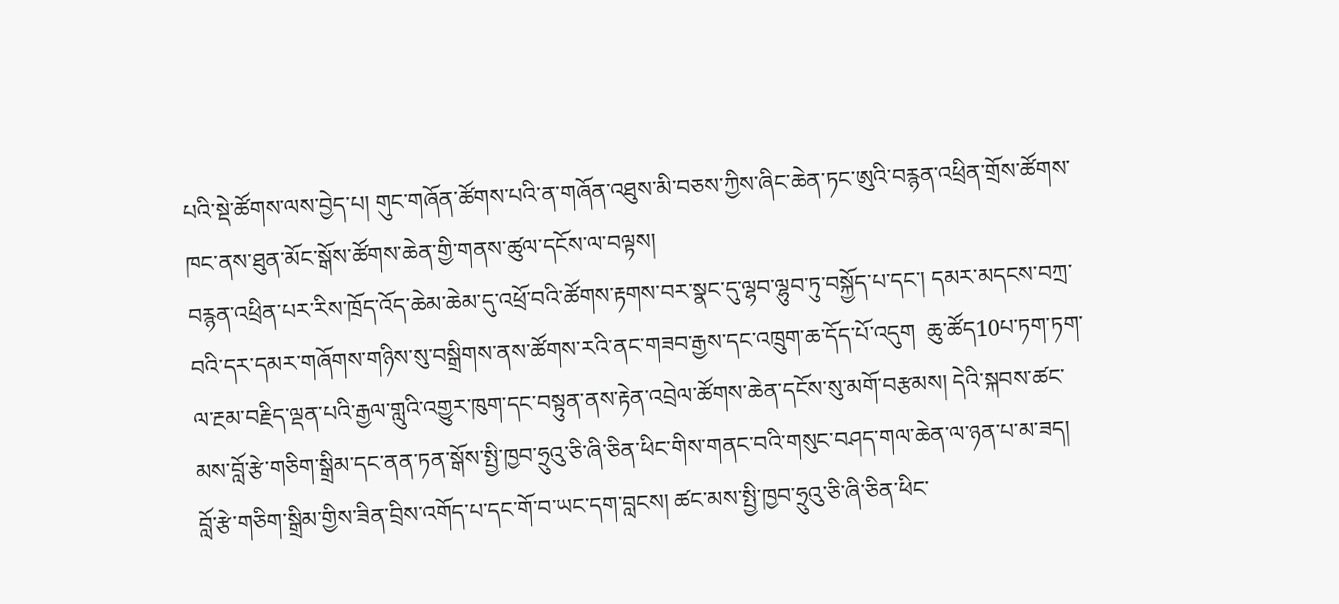པའི་སྡེ་ཚོགས་ལས་བྱེད་པ། གུང་གཞོན་ཚོགས་པའི་ན་གཞོན་འཐུས་མི་བཅས་ཀྱིས་ཞིང་ཆེན་ཏང་ཨུའི་བརྙན་འཕྲིན་གྲོས་ཚོགས་ཁང་ནས་ཐུན་མོང་སྒོས་ཚོགས་ཆེན་གྱི་གནས་ཚུལ་དངོས་ལ་བལྟས།
བརྙན་འཕྲིན་པར་རིས་ཁྲོད་འོད་ཆེམ་ཆེམ་དུ་འཕྲོ་བའི་ཚོགས་རྟགས་བར་སྣང་དུ་ལྷབ་ལྷུབ་ཏུ་བསྐྱོད་པ་དང་། དམར་མདངས་བཀྲ་བའི་དར་དམར་གཞོགས་གཉིས་སུ་བསྒྲིགས་ནས་ཚོགས་རའི་ནང་གཟབ་རྒྱས་དང་འཁྲུག་ཆ་དོད་པོ་འདུག  ཆུ་ཚོད10པ་ཏག་ཏག་ལ་རྔམ་བརྗིད་ལྡན་པའི་རྒྱལ་གླུའི་འགྱུར་ཁུག་དང་བསྟུན་ནས་རྟེན་འབྲེལ་ཚོགས་ཆེན་དངོས་སུ་མགོ་བརྩམས། དེའི་སྐབས་ཚང་མས་བློ་རྩེ་གཅིག་སྒྲིམ་དང་ནན་ཏན་སྒོས་སྤྱི་ཁྱབ་ཧྲུའུ་ཅི་ཞི་ཅིན་ཕིང་གིས་གནང་བའི་གསུང་བཤད་གལ་ཆེན་ལ་ཉན་པ་མ་ཟད། བློ་རྩེ་གཅིག་སྒྲིམ་གྱིས་ཟིན་བྲིས་འགོད་པ་དང་གོ་བ་ཡང་དག་བླངས། ཚང་མས་སྤྱི་ཁྱབ་ཧྲུའུ་ཅི་ཞི་ཅིན་ཕིང་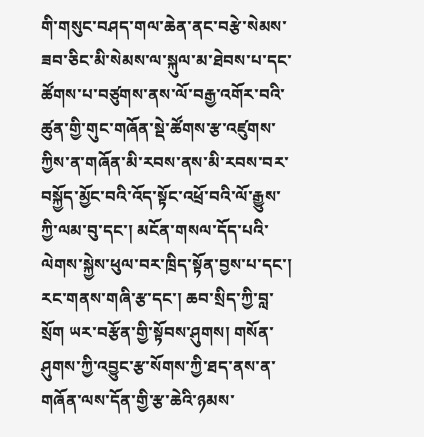གི་གསུང་བཤད་གལ་ཆེན་ནང་བརྩེ་སེམས་ཟབ་ཅིང་མི་སེམས་ལ་སྐུལ་མ་ཐེབས་པ་དང་ཚོགས་པ་བཙུགས་ནས་ལོ་བརྒྱ་འགོར་བའི་ཚུན་གྱི་གུང་གཞོན་སྡེ་ཚོགས་རྩ་འཛུགས་ཀྱིས་ན་གཞོན་མི་རབས་ནས་མི་རབས་བར་བསྐྱོད་མྱོང་བའི་འོད་སྟོང་འཕྲོ་བའི་ལོ་རྒྱུས་ཀྱི་ལམ་བུ་དང་། མངོན་གསལ་དོད་པའི་ལེགས་སྐྱེས་ཕུལ་བར་ཁྲིད་སྟོན་བྱས་པ་དང་། རང་གནས་གཞི་རྩ་དང་། ཆབ་སྲིད་ཀྱི་བླ་སྲོག ཡར་བརྩོན་གྱི་སྟོབས་ཤུགས། གསོན་ཤུགས་ཀྱི་འབྱུང་རྩ་སོགས་ཀྱི་ཐད་ནས་ན་གཞོན་ལས་དོན་གྱི་རྩ་ཆེའི་ཉམས་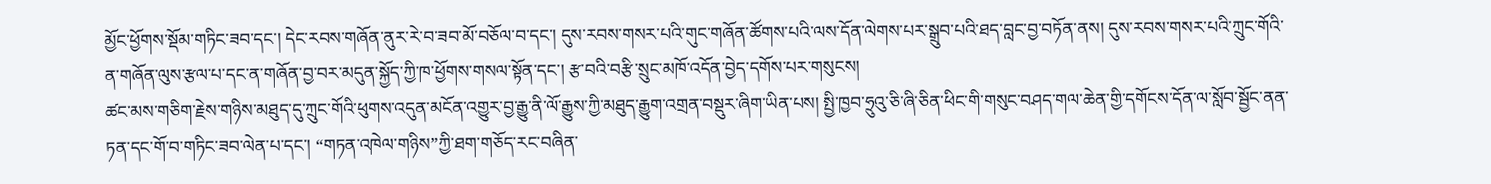མྱོང་ཕྱོགས་སྡོམ་གཏིང་ཟབ་དང་། དེང་རབས་གཞོན་ནུར་རེ་བ་ཟབ་མོ་བཅོལ་བ་དང་། དུས་རབས་གསར་པའི་གུང་གཞོན་ཚོགས་པའི་ལས་དོན་ལེགས་པར་སྒྲུབ་པའི་ཐད་བླང་བྱ་བཏོན་ནས། དུས་རབས་གསར་པའི་ཀྲུང་གོའི་ན་གཞོན་ལུས་རྩལ་པ་དང་ན་གཞོན་བྱ་བར་མདུན་སྐྱོད་ཀྱི་ཁ་ཕྱོགས་གསལ་སྟོན་དང་། རྩ་བའི་བརྩི་སྲུང་མཁོ་འདོན་བྱེད་དགོས་པར་གསུངས།
ཚང་མས་གཅིག་རྗེས་གཉིས་མཐུད་དུ་ཀྲུང་གོའི་ཕུགས་འདུན་མངོན་འགྱུར་བྱ་རྒྱུ་ནི་ལོ་རྒྱུས་ཀྱི་མཐུད་རྒྱུག་འགྲན་བསྡུར་ཞིག་ཡིན་པས། སྤྱི་ཁྱབ་ཧྲུའུ་ཅི་ཞི་ཅིན་ཕིང་གི་གསུང་བཤད་གལ་ཆེན་གྱི་དགོངས་དོན་ལ་སློབ་སྦྱོང་ནན་ཏན་དང་གོ་བ་གཏིང་ཟབ་ལེན་པ་དང་། “གཏན་འཁེལ་གཉིས”ཀྱི་ཐག་གཅོད་རང་བཞིན་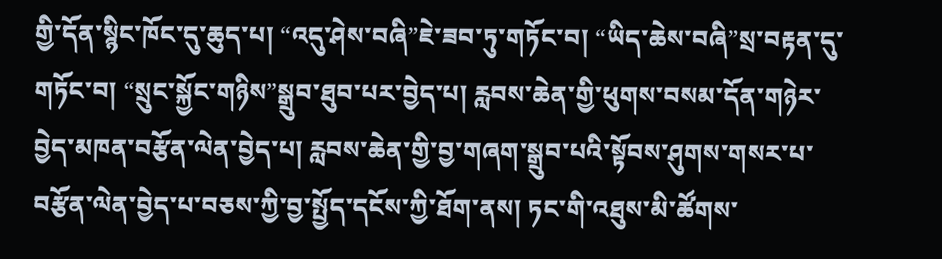གྱི་དོན་སྙིང་ཁོང་དུ་ཆུད་པ། “འདུ་ཤེས་བཞི”ཇེ་ཟབ་ཏུ་གཏོང་བ། “ཡིད་ཆེས་བཞི”སྲ་བརྟན་དུ་གཏོང་བ། “སྲུང་སྐྱོང་གཉིས”སྒྲུབ་ཐུབ་པར་བྱེད་པ། རླབས་ཆེན་གྱི་ཕུགས་བསམ་དོན་གཉེར་བྱེད་མཁན་བརྩོན་ལེན་བྱེད་པ། རླབས་ཆེན་གྱི་བྱ་གཞག་སྒྲུབ་པའི་སྟོབས་ཤུགས་གསར་པ་བརྩོན་ལེན་བྱེད་པ་བཅས་ཀྱི་བྱ་སྤྱོད་དངོས་ཀྱི་ཐོག་ནས། ཏང་གི་འཐུས་མི་ཚོགས་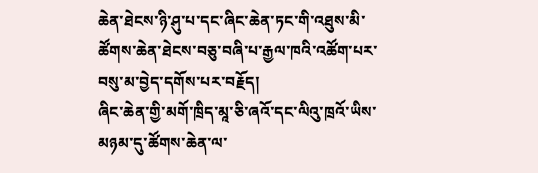ཆེན་ཐེངས་ཉི་ཤུ་པ་དང་ཞིང་ཆེན་ཏང་གི་འཐུས་མི་ཚོགས་ཆེན་ཐེངས་བཅུ་བཞི་པ་རྒྱལ་ཁའི་འཚོག་པར་བསུ་མ་བྱེད་དགོས་པར་བརྗོད།
ཞིང་ཆེན་གྱི་མགོ་ཁྲིད་མཱ་ཅི་ཞའོ་དང་ལིའུ་ཁྲའོ་ཡིས་མཉམ་དུ་ཚོགས་ཆེན་ལ་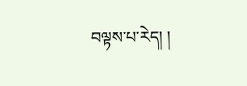བལྟས་པ་རེད། །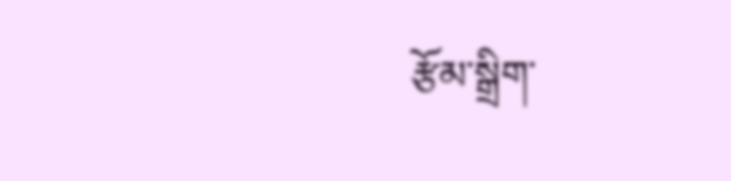རྩོམ་སྒྲིག་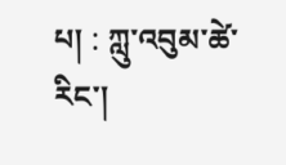པ། : ཀླུ་འབུམ་ཚེ་རིང་།